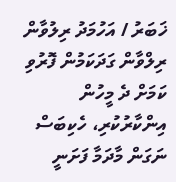ޚަބަރު / އަހުމަދު ރިލުވާން
ރިލްވާން ގަދަކަމުން ފޮރުވި ކަމަށް ދެ މީހުން އިންކާރުކުރި، ހެކިބަސް ނަގަން މާދަމާ ފަށަނީ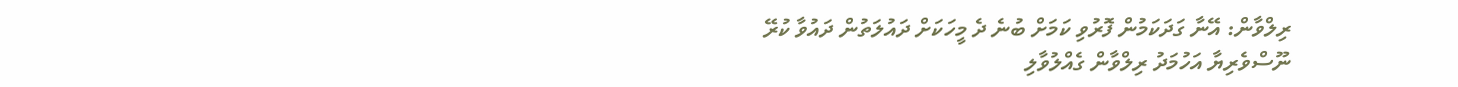ރިލްވާން: އޭނާ ގަދަކަމުން ފޮރުވި ކަމަށް ބުނެ ދެ މީހަކަށް ދައުލަތުން ދައުވާ ކުރޭ
ނޫސްވެރިޔާ އަހުމަދު ރިލްވާން ގެއްލުވާލި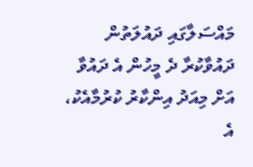މައްސަލާގައި ދައުލަތުން ދައުވާކުރާ ދެ މީހުން އެ ދައުވާ އަށް މިއަދު އިންކާރު ކުރުމާއެކު، އެ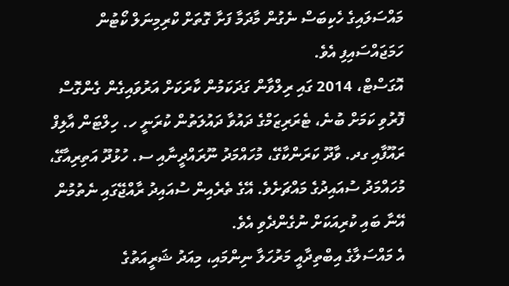މައްސަލައިގެ ހެކިބަސް ނެގުން މާދަމާ ފަށާ ގޮތަށް ކްރިމިނަލް ކޯޓުން ހަމަޖައްސައިފި އެވެ.
އޮގަސްޓް، 2014 ގައި ރިލްވާން ގަދަކަމުން ކާރަކަށް އަރުވައިގެން ގެންގޮސް ފޮރުވި ކަމަށް ބުނެ، ޓެރަރިޒަމްގެ ދައުވާ ދައުލަތުން ކުރަނީ ހ. ހިލްޓަން އާލިފް ރައޫފާއި ގދ. ވާދޫ ކަރަންކާގޭ، މުހައްމަދު ނޫރައްދީނާއި ސ. ހުޅުދޫ އަތިރިއާގޭ، މުހައްމަދު ސުއައިދުގެ މައްޗަށެވެ. އޭގެ ތެރެއިން ސުއައިދު ރާއްޖޭގައި ނެތުމުން އޭނާ ބައި ކުރިއަކަށް ނުގެންދެވި އެވެ.
އެ މައްސަލާގެ އިބްތިދާއީ މަރުހަލާ ނިންމައި، މިއަދު ޝަރީއަތުގެ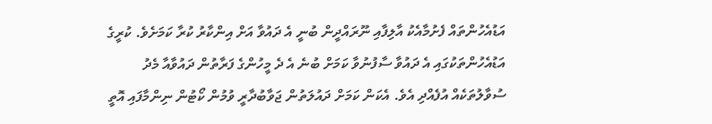އަޑުއެހުންތައް ފެށުމާއެކު އާލިފާއި ނޫރައްދީން ބުނީ އެ ދައުވާ އަށް އިންކާރު ކުރާ ކަމަށެވެ. ކުރީގެ އަޑުއެހުންތަކުގައި އެ ދައުވާ ސާފުނުވާ ކަމަށް ބުނެ އެ ދެ މީހުންގެ ފަރާތުން ދައުވާއާ މެދު ސުވާލުތަކެއް އުފެއްދި އެވެ. އެކަން ކަމަށް ދައުލަތުން ޖަވާބުދާރީ ވުމުން ކޯޓުން ނިންމާފައި އޮތީ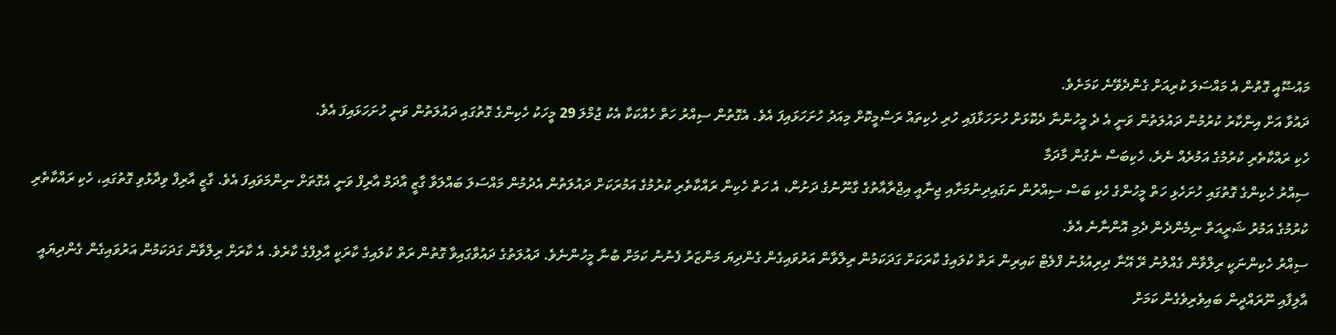މައުޟޫއީ ގޮތުން އެ މައްސަލަ ކުރިއަށް ގެންދެވޭނެ ކަމަށެވެ.
ދައުވާ އަށް އިންކާރު ކުރުމުން ދައުލަތުން ވަނީ އެ ދެ މީހުންނާ ދެކޮޅަށް ހުށަހަޅާފައި ހުރި ހެކިތައް ރަސްމީކޮށް މިއަދު ހުށަހަޅައިފަ އެވެ. އެގޮތުން ސިއްރު ހަތް ހެއްކަކާ އެކު ޖުމްލަ 29 މީހަކު ހެކިންގެ ގޮތުގައި ދައުލަތުން ވަނީ ހުށަހަޅައިފަ އެވެ.
ހެކި ރައްކާތެރި ކުރުމުގެ އަމުރެއް ނެރެ، ހެކިބަސް ނެގުން މާދަމާ
ސިއްރު ހެކިންގެ ގޮތުގައި ހުށަހެޅި ހަތް މީހުންގެ ހެކި ބަސް ސިއްރުން ނަގައިދިނުމަށާއި ޖިނާއީ އިޖްރާއާތުގެ ގާނޫނުގެ ދަށުން، އެ ހަތް ހެކިން ރައްކާތެރި ކުރުމުގެ އަމުރަކަށް ދައުލަތުން އެދުމުން މައްސަލަ ބައްލަވާ ގާޒީ އާދަމް އާރިފް ވަނީ އެގޮތަށް ނިންމަވައިފަ އެވެ. ގާޒީ އާރިފް ވިދާޅުވި ގޮތުގައި، ހެކި ރައްކާތެރި ކުރުމުގެ އަމުރު ޝަރީއަތް ނިމެންދެން ދެމި އޮންނާނެ އެވެ.
ސިއްރު ހެކިންނަކީ ރިލްވާން ގެއްލުނު ރޭ އޭނާ ދިރިއުޅުނު ފްލެޓް ކައިރިން ރަތް ކުލައިގެ ކާރަކަށް ގަދަކަމުން ރިލްވާން އަރުވައިގެން ގެންދިޔަ މަންޒަރު ފެނުނު ކަމަށް ބުނާ މީހުންނެވެ. ދައުލަތުގެ ދައުވާގައިވާ ގޮތުން ރަތް ކުލައިގެ ކާރަކީ އާލިފްގެ ކާރެވެ. އެ ކާރަށް ރިލްވާން ގަދަކަމުން އަރުވައިގެން ގެންދިޔައީ އާލިފާއި ނޫރައްދީން ބައިވެރިވެގެން ކަމަށް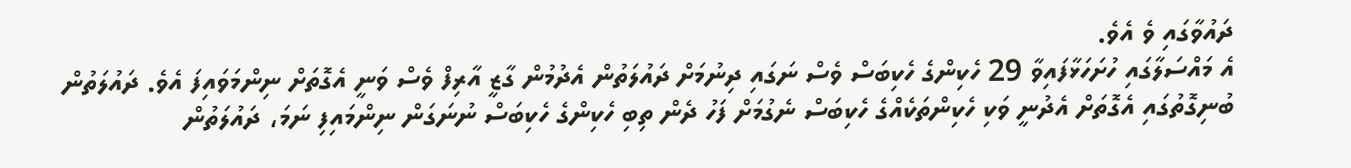ދައުވާގައި ވެ އެވެ.
އެ މައްސަލާގައި ހުށަހަޅާފައިވާ 29 ހެކިންގެ ހެކިބަސް ވެސް ނަގައި ދިނުމަށް ދައުލަތުން އެދުމުން ގާޒީ އާރިފް ވެސް ވަނީ އެގޮތަށް ނިންމަވައިފަ އެވެ. ދައުލަތުން ބުނިގޮތުގައި އެގޮތަށް އެދުނީ ވަކި ހެކިންތަކެއްގެ ހެކިބަސް ނެގުމަށް ފަހު ދެން ތިބި ހެކިންގެ ހެކިބަސް ނުނަގަން ނިންމައިފި ނަމަ، ދައުލަތުން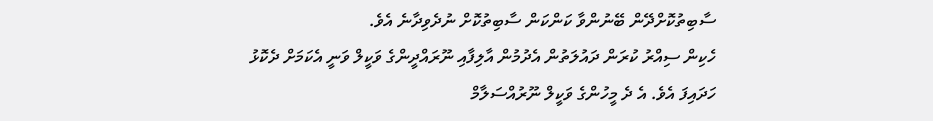ސާބިތުކޮށްދޭން ބޭނުންވާ ކަންކަން ސާބިތުކޮށް ނުދެވިދާނެ އެވެ.
ހެކިން ސިއްރު ކުރަން ދައުލަތުން އެދުމުން އާލިފާއި ނޫރައްދީންގެ ވަކީލް ވަނީ އެކަމަށް ދެކޮޅު ހަދައިފަ އެވެ. އެ ދެ މީހުންގެ ވަކީލް ނޫރުއްސަލާމް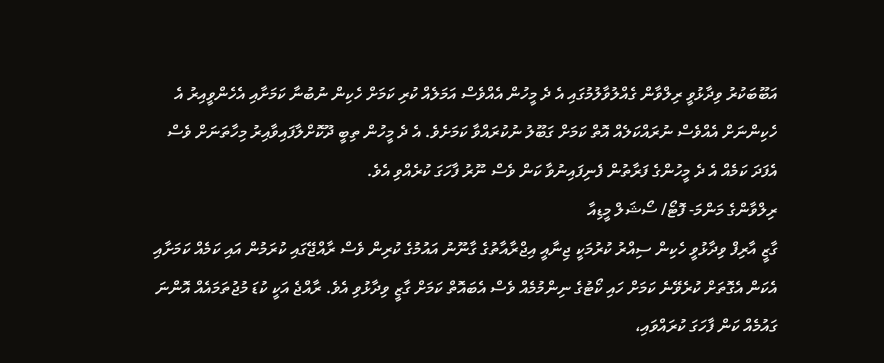އަބޫބަކުރު ވިދާޅުވީ ރިލްވާން ގެއްލުވާލުމުގައި އެ ދެ މީހުން އެއްވެސް އަމަލެއް ކުރި ކަމަށް ހެކިން ނުބުނާ ކަމަށާއި އެހެންވީއިރު އެ ހެކިންނަށް އެއްވެސް ނުރައްކަލެއް އޮތް ކަމަށް ގަބޫލު ނުކުރައްވާ ކަމަށެވެ. އެ ދެ މީހުން ތިބީ ދޫކޮށްލާފައިވާއިރު މިހާތަނަށް ވެސް އެފަދަ ކަމެއް އެ ދެ މީހުންގެ ފަރާތުން ފެނިފައިނުވާ ކަން ވެސް ނޫރު ފާހަގަ ކުރެއްވި އެވެ.
ރިލްވާންގެ މަންމަ- ފޮޓޯ/ ސޯޝަލް މީޑިއާ
ގާޒީ އާރިފް ވިދާޅުވީ ހެކިން ސިއްރު ކުރުމަކީ ޖިނާއީ އިޖްރާއާތުގެ ގާނޫނު އައުމުގެ ކުރިން ވެސް ރާއްޖޭގައި ކުރަމުން އައި ކަމެއް ކަމަށާއި އެކަން އެގޮތަށް ކުރެވޭނެ ކަމަށް ހައި ކޯޓުގެ ނިންމުމެއް ވެސް އެބައޮތް ކަމަށް ގާޒީ ވިދާޅުވި އެވެ. ރާއްޖެ އަކީ ކުޑަ މުޖުތަމައެއް އޮންނަ ގައުމެއް ކަން ފާހަގަ ކުރައްވައި،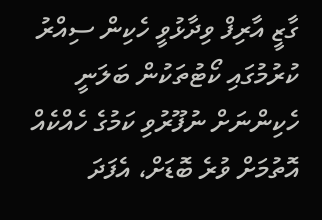ގާޒީ އާރިފް ވިދާޅުވީ ހެކިން ސިއްރު ކުރުމުގައި ކޯޓުތަކުން ބަލަނީ ހެކިންނަށް ނުފޫރުވި ކަމުގެ ހެއްކެއް އޮތުމަށް ވުރެ ބޮޑަށް، އެފަދަ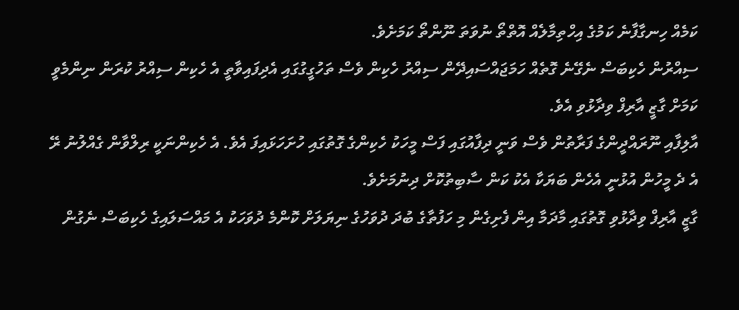ކަމެއް ހިނގާފާނެ ކަމުގެ އިހްތިމާލެއް އޮތްތޯ ނުވަތަ ނޫންތޯ ކަމަށެވެ.
ސިއްރުން ހެކިބަސް ނެގޭނެ ގޮތެއް ހަމަޖައްސައިދޭން ސިއްރު ހެކިން ވެސް ތަހުގީގުގައި އެދިފައިވާތީ އެ ހެކިން ސިއްރު ކުރަން ނިންމެވީ ކަމަށް ގާޒީ އާރިފް ވިދާޅުވި އެވެ.
އާލިފާއި ނޫރައްދީންގެ ފަރާތުން ވެސް ވަނީ ދިފާއުގައި ފަސް މީހަކު ހެކިންގެ ގޮތުގައި ހުށަހަޅައިފަ އެވެ. އެ ހެކިންނަކީ ރިލްވާން ގެއްލުނު ރޭ އެ ދެ މީހުން އުޅުނީ އެހެން ބަޔަކާ އެކު ކަން ސާބިތުކޮށް ދިނުމަށެވެ.
ގާޒީ އާރިފް ވިދާޅުވި ގޮތުގައި މާދަމާ އިން ފެށިގެން މި ހަފުތާގެ ބުދަ ދުވަހުގެ ނިޔަލަށް ކޮންމެ ދުވަހަކު އެ މައްސަލައިގެ ހެކިބަސް ނެގުން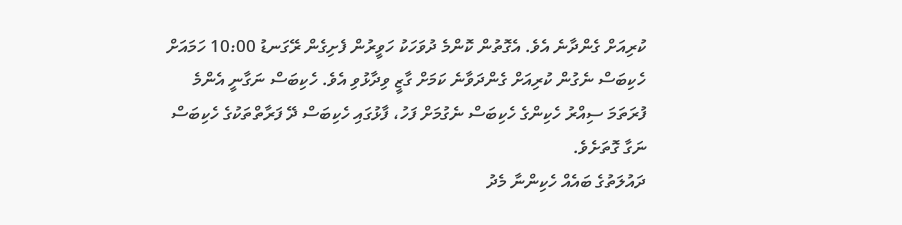ކުރިއަށް ގެންދާނެ އެވެ. އެގޮތުން ކޮންމެ ދުވަހަކު ހަވީރުން ފެށިގެން ރޭގަނޑު 10:00 ހަމައަށް ހެކިބަސް ނެގުން ކުރިއަށް ގެންދަވާނެ ކަމަށް ގާޒީ ވިދާޅުވި އެވެ. ހެކިބަސް ނަގާނީ އެންމެ ފުރަތަމަ ސިއްރު ހެކިންގެ ހެކިބަސް ނެގުމަށް ފަހު، ފާޅުގައި ހެކިބަސް ދޭ ފަރާތްތަކުގެ ހެކިބަސް ނަގާ ގޮތަށެވެ.
ދައުލަތުގެ ބައެއް ހެކިންނާ މެދު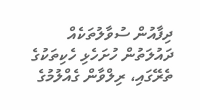ދިފާއުން ސުވާލުތަކެއް
ދައުލަތުން ހުށަހެޅި ހެކިތަކުގެ ތެރޭގައި، ރިލްވާން ގެއްލުމުގެ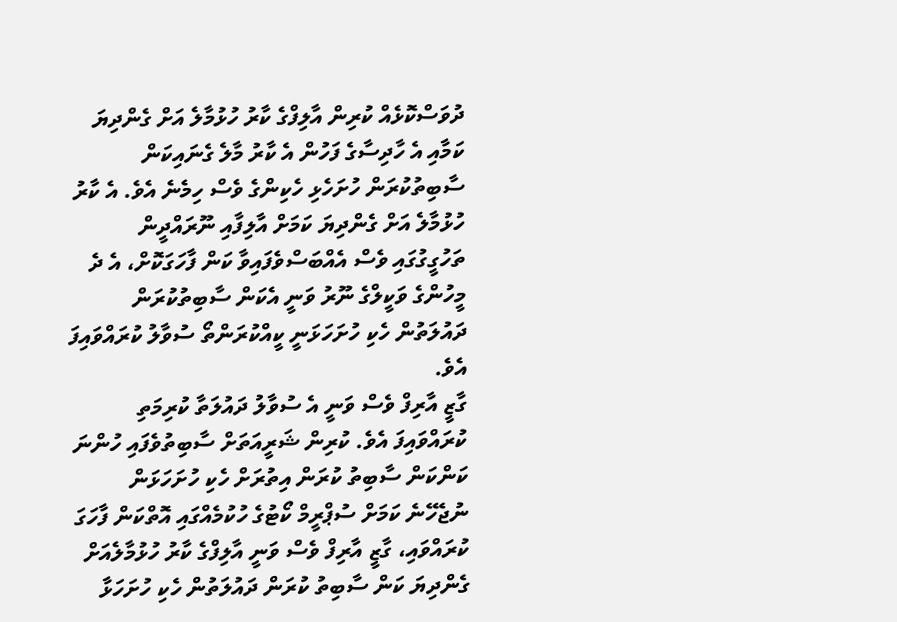ދުވަސްކޮޅެއް ކުރިން އާލިފްގެ ކާރު ހުޅުމާލެ އަށް ގެންދިޔަ ކަމާއި އެ ހާދިސާގެ ފަހުން އެ ކާރު މާލެ ގެނައިކަން ސާބިތުކުރަން ހުށަހެޅި ހެކިންގެ ވެސް ހިމެނެ އެވެ. އެ ކާރު ހުޅުމާލެ އަށް ގެންދިޔަ ކަމަށް އާލިފާއި ނޫރައްދީން ތަހުގީގުގައި ވެސް އެއްބަސްވެފައިވާ ކަން ފާހަގަކޮށް، އެ ދެ މީހުންގެ ވަކީލްގެ ނޫރު ވަނީ އެކަން ސާބިތުކުރަން ދައުލަތުން ހެކި ހުށަހަޅަނީ ކީއްކުރަންތޯ ސުވާލު ކުރައްވައިފަ އެވެ.
ގާޒީ އާރިފް ވެސް ވަނީ އެ ސުވާލު ދައުލަތާ ކުރިމަތި ކުރައްވައިފަ އެވެ. ކުރިން ޝަރީއަތަށް ސާބިތުވެފައި ހުންނަ ކަންކަން ސާބިތު ކުރަން އިތުރަށް ހެކި ހުށަހަޅަން ނުޖެހޭނެ ކަމަށް ސުޕްރީމް ކޯޓުގެ ހުކުމެއްގައި އޮތްކަން ފާހަގަ ކުރައްވައި، ގާޒީ އާރިފް ވެސް ވަނީ އާލިފްގެ ކާރު ހުޅުމާލެއަށް ގެންދިޔަ ކަން ސާބިތު ކުރަން ދައުލަތުން ހެކި ހުށަހަޅާ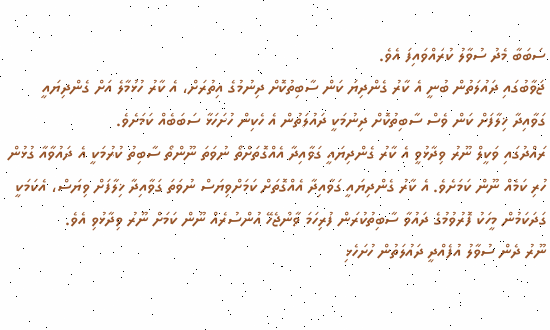ސަބަބާ މެދު ސުވާލު ކުރައްވައިފަ އެވެ.
ޖަވާބުގައި ދައުލަތުން ބުނީ އެ ކާރު ގެންދިޔަ ކަން ސާބިތުކޮށް ދިނުމުގެ އިތުރަށް، އެ ކާރު ހުޅުމާލެ އަށް ގެންދިޔައީ ގަވާއިދާ ޚިލާފަށް ކަން ވެސް ސާބިތުކޮށް ދިނުމަކީ ދައުލަތުން އެ ހެކިން ހުށަހަޅާ ސަބަބެއް ކަމަށެވެ.
ރައްދުގައި ވަކީލް ނޫރު ވިދާޅުވީ އެ ކާރު ގެންދިޔައީ ގަވާއިދާ އެއްގޮތަށްތޯ ނުވަތަ ނޫންތޯ ސާބިތު ކުރުމަކީ އެ ދައުވާއާ ގުޅުން ހުރި ކަމެއް ނޫން ކަމަށެވެ. އެ ކާރު ގެންދިޔައީ ގަވާއިދާ އެއްގޮތަށް ކަމަށްވިޔަސް ނުވަތަ ގަވާއިދާ ޚިލާފަށް ވިޔަސް، އެކަމަކީ ގަދަކަމުން މީހަކު ފޮރުވުމުގެ ދައުވާ ސާބިތުކުރަން ފުރިހަމަ ވާންޖެހޭ އުންސުރެއް ނޫން ކަމަށް ނޫރު ވިދާޅުވި އެވެ.
ނޫރު ދެން ސުވާލު އުފެއްދީ ދައުލަތުން ހުށަހެޅި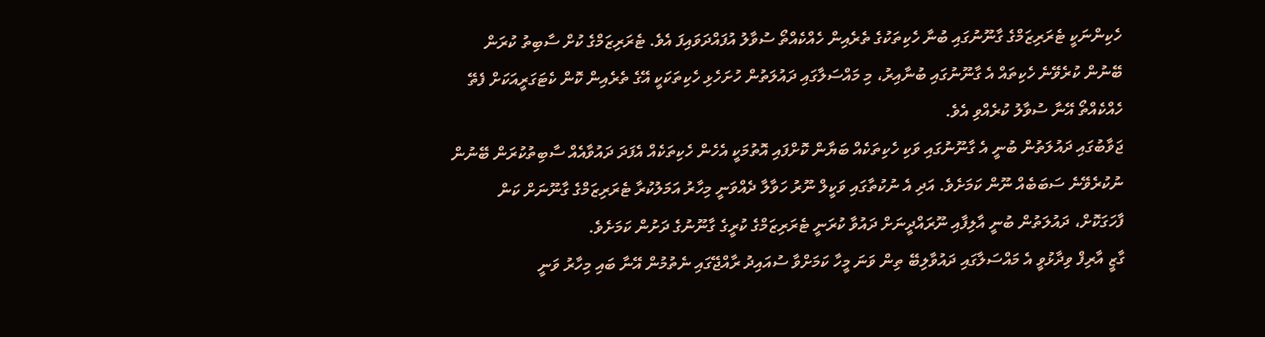ހެކިންނަކީ ޓެރަރިޒަމްގެ ގާނޫނުގައި ބުނާ ހެކިތަކުގެ ތެރެއިން ހެއްކެއްތޯ ސުވާލު އުފައްދަވައިފަ އެވެ. ޓެރަރިޒަމްގެ ކުށް ސާބިތު ކުރަން ބޭނުން ކުރެވޭނެ ހެކިތައް އެ ގާނޫނުގައި ބުނާއިރު، މި މައްސަލާގައި ދައުލަތުން ހުށަހެޅި ހެކިތަކަކީ އޭގެ ތެރެއިން ކޮން ކެޓަގަރީއަކަށް ފެތޭ ހެއްކެއްތޯ އޭނާ ސުވާލު ކުރެއްވި އެވެ.
ޖަވާބުގައި ދައުލަތުން ބުނީ އެ ގާނޫނުގައި ވަކި ހެކިތަކެއް ބަޔާން ކޮށްފައި އޮތުމަކީ އެހެން ހެކިތަކެއް އެފަދަ ދައުވާއެއް ސާބިތުކުރަން ބޭނުން ނުކުރެވޭނެ ސަބަބެއް ނޫން ކަމަށެވެ. އަދި އެ ނުކުތާގައި ވަކީލް ނޫރު ހަވާލާ ދެއްވަނީ މިހާރު އަމަލުކުރާ ޓެރަރިޒަމްގެ ގާނޫނަށް ކަން ފާހަގަކޮށް، ދައުލަތުން ބުނީ އާލިފާއި ނޫރައްދީނަށް ދައުވާ ކުރަނީ ޓެރަރިޒަމްގެ ކުރީގެ ގާނޫނުގެ ދަށުން ކަމަށެވެ.
ގާޒީ އާރިފް ވިދާޅުވީ އެ މައްސަލާގައި ދައުވާލިބޭ ތިން ވަނަ މީހާ ކަމަށްވާ ސުއައިދު ރާއްޖޭގައި ނެތުމުން އޭނާ ބައި މިހާރު ވަނީ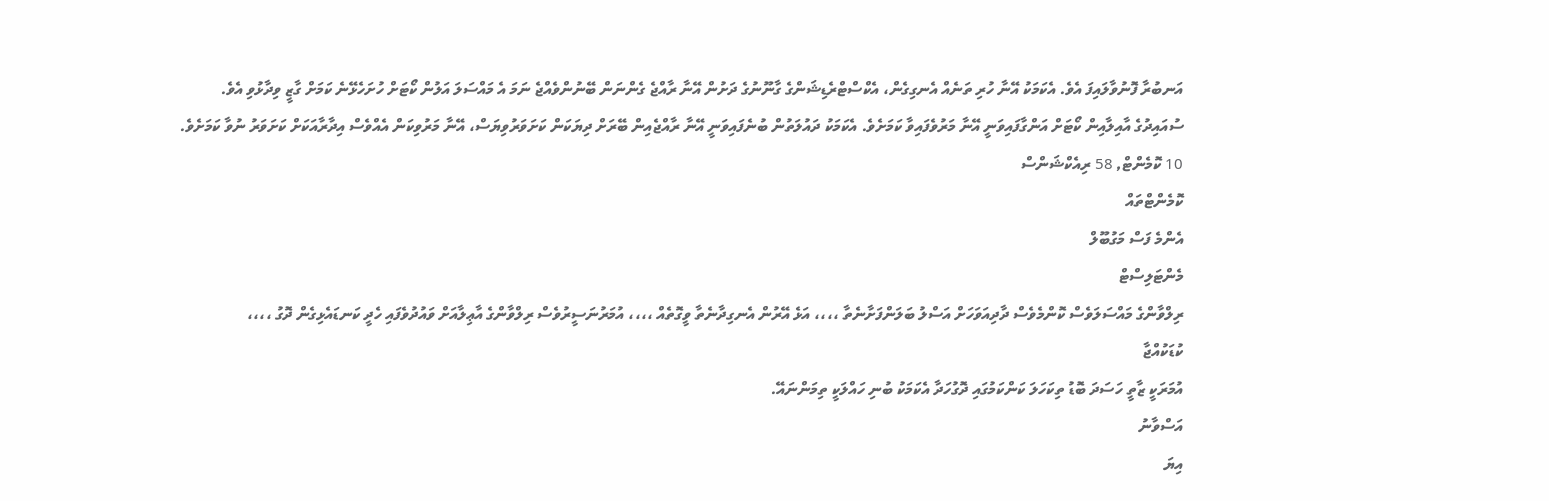އަނބުރާ ފޮނުވާލައިފަ އެވެ. އެކަމަކު އޭނާ ހުރި ތަނެއް އެނގިގެން، އެކްސްޓްރެޑިޝަންގެ ގާނޫނުގެ ދަށުން އޭނާ ރާއްޖެ ގެންނަން ބޭނުންވެއްޖެ ނަމަ އެ މައްސަލަ އަލުން ކޯޓަށް ހުށަހެޅޭނެ ކަމަށް ގާޒީ ވިދާޅުވި އެވެ.
ސުއައިދުގެ އާއިލާއިން ކޯޓަށް އަންގާފައިވަނީ އޭނާ މަރުވެފައިވާ ކަމަށެވެ. އެކަމަކު ދައުލަތުން ބުނެފައިވަނީ އޭނާ ރާއްޖެއިން ބޭރަށް ދިޔަކަން ކަށަވަރުވިޔަސް، އޭނާ މަރުވިކަން އެއްވެސް އިދާރާއަކަށް ކަށަވަރު ނުވާ ކަމަށެވެ.
10 ކޮމެންޓް, 58 ރިއެކްޝަންސް
ކޮމެންޓްތައް
އެންމެ ފަސް މަގުބޫލް
މެންޓަލިސްޓް
ރިލްވާންގެ މައްސަލަވެސް ކޮންމެވެސް ދާދިއަވަހަށް އަސްލު ބަލަންފަށާނެތާ ،،،، އަޅެ އޭރުން އެނގިދާނެތާ ވީގޮތެއް ،،،، އުމަރުނަސީރުވެސް ރިލްވާންގެ އާޢިލާއަށް ވައުދުވެފައި ހެދީ ކަނޑައެޅިގެން ދޮގު ،،،،
ކުޑަކުއްޖާ
އުމަރަކީ ޒާތީ ހަސަދަ ބޮޑު ތިކަހަލަ ކަންކަމުގައި ދޮގުހަދާ އެކަމަކު ބުނި ހައްލަކީ ތިމަންނައޭ.
އަސްވާނު
އިޔަ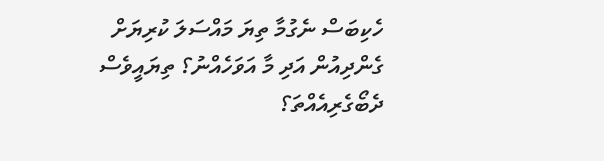ހެކިބަސް ނެގުމާ ތިޔަ މައްސަލަ ކުރިޔަށް ގެންދިއުން އަދި މާ އަވަހެއްނު؟ ތިޔައީވެސް ދެބޯގެރިއެއްތަ؟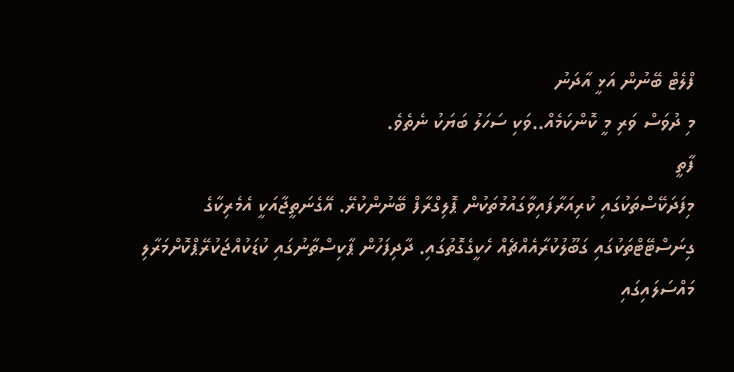ފްލެޓް ބޭނުން އަޅީ އާދަނު
މި ދުވަސް ވަރި މީ ކޮންކަމެއް..ވަކި ސަހަލު ބަޔަކު ނެތެވެ.
ފާތީ
މިފަދަކޭސްތަކުގައި ކުރިއަރާފައިވާގައުމުތަކުން ޕޮލިގްރާފް ބޭނުންކުރޭ. އޭގެނަތީޖާއަކީ އެމެރިކާގެ ގިނަސްޓޭޓްތަކުގައި ގަބޫލުކުރާއެއްޗެއް ހެކީގެގޮތުގައި. ދާދިފަހުން ޕާކިސްތާނުގައި ކުޑަކުއްޖަކުރޭޕްކޮށްމަރާލި މައްސަލައިގައި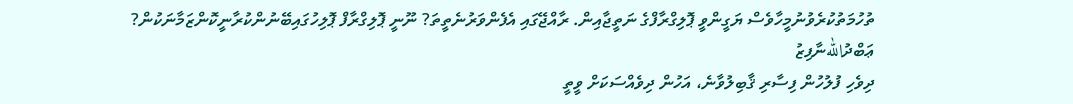ތުހުމަތުކުރެވުނުމީހާވެސް ޔަގީންވީ ޕޮލިގްރާފްގެ ނަތީޖާއިން. ރާއްޖޭގައި އެފެންވަރުނެތީތަ? ނޫނީ ޕޮލިގްރާފް ޕޮލިހުގައިބޭނުންކުރާނީކޮންޒަމާނަކުން?
ޢަބްދުاللهނާފިޒު
ދިވެހި ފުލުހުން ފިސާރި ޤާބިލުވާނެ، އަހުން ދިވެއްސަކަށް ވީތީ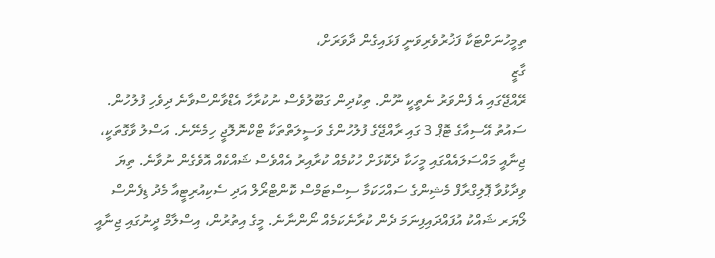ތިމީހުނަށްޓަކާ ފަޚުރުވެރިވަނީ ފަޅައިގެން ދާވަރަށް،
ގާޒީ
ރޭއްޖޭގައި އެ ފެންވަރު ނެތީކީ ނޫން. ތިކުދިން ގަބޫލުވެސް ނުކުރާހާ އެޑްވާންސްވާނެ ދިވެހި ފުލުހުން. ސައުތު އޭސިއާގެ ޓޮޕް 3 ގައި ރާއްޖޭގެ ފުލުހުންގެ ވަސީލަތްތަކާ ޓްކްނޮލޮޖީ ހިމެނޭނެ. އަސްލު ވާގޮތަކީ، ޖިނާއީ މައްސަލައެއްގައި މީހަކާ ދެކޮޅަށް ހުކުމެއް ކުރާއިރު އެއްވެސް ޝައްކެއް އޮވެގެން ނުވާނެ. ތިޔަ ވިދާޅުވާ ޕޮލިގްރާފް މެޝިންގެ ސައްހަކަމާ ސިސްޓަމްސް ކޮންޓްރޯލް އަދި ސެކިއުރިޓީއާ މެދު ޑިފެންސް ލޯޔަރ ޝައްކު އުފައްދައިފިނަމަ ދެން ކުރާނެކަމެއް ނޯންނާނެ. މީގެ އިތުރުން، އިސްލާމް ދީނުގައި ޖިނާއީ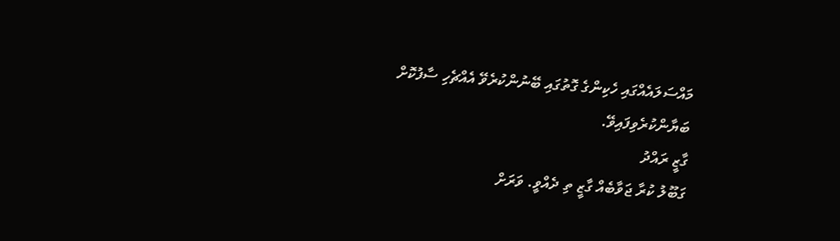މައްސަލައެއްގައި ހެކިންގެ ގޮތުގައި ބޭނުންކުރެވޭ އެއްޗެހި ސާފުކޮށް ބަޔާންކުރެވިފައިވޭ.
ގާޒީ ރައްދު
ގަބޫލު ކުރާ ޖަވާބެއް ގާޒީ ތި ދެއްވީ. ވަރަށް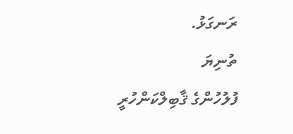ރަނގަޅު.
ތުނިޔަ
ފުލުހުންގެ ޤާބިލްކަންހުރީ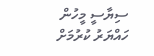ސިޔާސީ މީހުން ހައްޔަރު ކުރުމަށް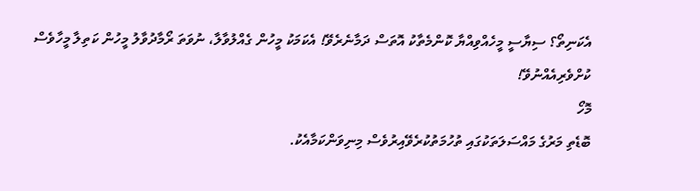އެކަނިތޯ؟ ސިޔާސީ މީހެއްވިއްޔާ ކޮންމެތާކު އޮތަސް ދަމާނެރެވޭ! އެކަމަކު މީހުން ގެއްލުވާލާ، ނުވަތަ ރޯމާދުވާލު މީހުން ކަތިލާ މީހާވެސް ކުށްވެރިއެއްނުވޭ!
މޮހޯ
ބޮޑެތި މަރުގެ މައްސަލަތަކުގައި ތުހުމަތުކުރެވޭއިރުވެސް މިނިވަންކަމާއެކު.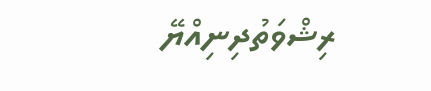ރިޝްވަތުދިނިއްޔޭ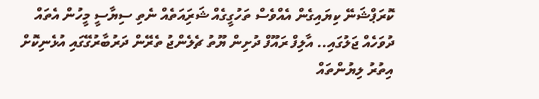ކޮރަޕްޝަނޭ ކިޔައިގެން އެއްވެސް ތަހުގީގެއް ޝަރަިއަތެއް ނެތި ސިޔާސީ މީހުން އެތައް ދުވަހެއް ޖަލުގައި.. އާލިފް ރައޫފް ދުށިން ޔޫތު ޗެލެންޖު ތެރޭން ދަރުބާރުގޭގައި އުޅެނިކޮށް
އިތުރު ލިޔުންތައް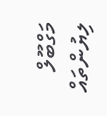މަގްބޫލް ލިޔުންތައް